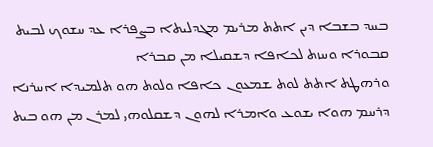ܒܚܕ ܒܫܒܐ ܕܝܢ ܐܬܬ ܡܪܝܡ ܡܓܕܠܝܬܐ ܒܨܦܪܐ ܥܕ ܚܫܘܟ ܠܒܝܬ ܩܒܘܪܐ ܘܚܙܬ ܠܟܐܦܐ ܕܫܩܝܠܐ ܡܢ ܩܒܪܐ
ܘܪܗܛܬ ܐܬܬ ܠܘܬ ܫܡܥܘܢ ܟܐܦܐ ܘܠܘܬ ܗܘ ܬܠܡܝܕܐ ܐܚܪܢܐ ܕܪܚܡ ܗܘܐ ܝܫܘܥ ܘܐܡܪܐ ܠܗܘܢ ܕܫܩܠܘܗܝ ܠܡܪܢ ܡܢ ܗܘ ܒܝܬ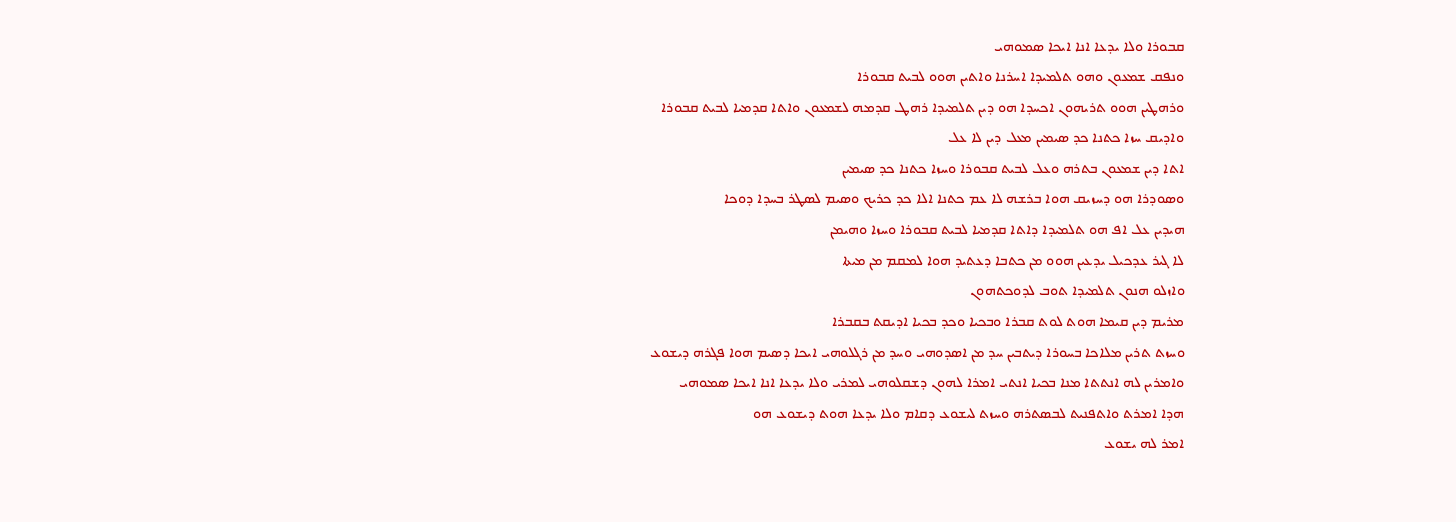ܩܒܘܪܐ ܘܠܐ ܝܕܥܐ ܐܢܐ ܐܝܟܐ ܤܡܘܗܝ
ܘܢܦܩ ܫܡܥܘܢ ܘܗܘ ܬܠܡܝܕܐ ܐܚܪܢܐ ܘܐܬܝܢ ܗܘܘ ܠܒܝܬ ܩܒܘܪܐ
ܘܪܗܛܝܢ ܗܘܘ ܬܪܝܗܘܢ ܐܟܚܕܐ ܗܘ ܕܝܢ ܬܠܡܝܕܐ ܪܗܛ ܩܕܡܗ ܠܫܡܥܘܢ ܘܐܬܐ ܩܕܡܝܐ ܠܒܝܬ ܩܒܘܪܐ
ܘܐܕܝܩ ܚܙܐ ܟܬܢܐ ܟܕ ܤܝܡܝܢ ܡܥܠ ܕܝܢ ܠܐ ܥܠ
ܐܬܐ ܕܝܢ ܫܡܥܘܢ ܒܬܪܗ ܘܥܠ ܠܒܝܬ ܩܒܘܪܐ ܘܚܙܐ ܟܬܢܐ ܟܕ ܤܝܡܝܢ
ܘܤܘܕܪܐ ܗܘ ܕܚܙܝܩ ܗܘܐ ܒܪܫܗ ܠܐ ܥܡ ܟܬܢܐ ܐܠܐ ܟܕ ܟܪܝܟ ܘܤܝܡ ܠܤܛܪ ܒܚܕܐ ܕܘܟܐ
ܗܝܕܝܢ ܥܠ ܐܦ ܗܘ ܬܠܡܝܕܐ ܕܐܬܐ ܩܕܡܝܐ ܠܒܝܬ ܩܒܘܪܐ ܘܚܙܐ ܘܗܝܡܢ
ܠܐ ܓܝܪ ܥܕܟܝܠ ܝܕܥܝܢ ܗܘܘ ܡܢ ܟܬܒܐ ܕܥܬܝܕ ܗܘܐ ܠܡܩܡ ܡܢ ܡܝܬܐ
ܘܐܙܠܘ ܗܢܘܢ ܬܠܡܝܕܐ ܬܘܒ ܠܕܘܟܬܗܘܢ
ܡܪܝܡ ܕܝܢ ܩܝܡܐ ܗܘܬ ܠܘܬ ܩܒܪܐ ܘܒܟܝܐ ܘܟܕ ܒܟܝܐ ܐܕܝܩܬ ܒܩܒܪܐ
ܘܚܙܬ ܬܪܝܢ ܡܠܐܟܐ ܒܚܘܪܐ ܕܝܬܒܝܢ ܚܕ ܡܢ ܐܤܕܘܗܝ ܘܚܕ ܡܢ ܪܓܠܘܗܝ ܐܝܟܐ ܕܤܝܡ ܗܘܐ ܦܓܪܗ ܕܝܫܘܥ
ܘܐܡܪܝܢ ܠܗ ܐܢܬܬܐ ܡܢܐ ܒܟܝܐ ܐܢܬܝ ܐܡܪܐ ܠܗܘܢ ܕܫܩܠܘܗܝ ܠܡܪܝ ܘܠܐ ܝܕܥܐ ܐܢܐ ܐܝܟܐ ܤܡܘܗܝ
ܗܕܐ ܐܡܪܬ ܘܐܬܦܢܝܬ ܠܒܤܬܪܗ ܘܚܙܬ ܠܝܫܘܥ ܕܩܐܡ ܘܠܐ ܝܕܥܐ ܗܘܬ ܕܝܫܘܥ ܗܘ
ܐܡܪ ܠܗ ܝܫܘܥ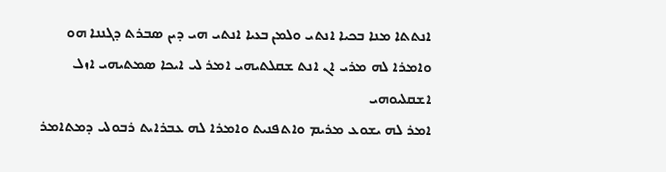ܐܢܬܬܐ ܡܢܐ ܒܟܝܐ ܐܢܬܝ ܘܠܡܢ ܒܥܝܐ ܐܢܬܝ ܗܝ ܕܝܢ ܤܒܪܬ ܕܓܢܢܐ ܗܘ ܘܐܡܪܐ ܠܗ ܡܪܝ ܐܢ ܐܢܬ ܫܩܠܬܝܗܝ ܐܡܪ ܠܝ ܐܝܟܐ ܤܡܬܝܗܝ ܐܙܠ ܐܫܩܠܝܘܗܝ
ܐܡܪ ܠܗ ܝܫܘܥ ܡܪܝܡ ܘܐܬܦܢܝܬ ܘܐܡܪܐ ܠܗ ܥܒܪܐܝܬ ܪܒܘܠܝ ܕܡܬܐܡܪ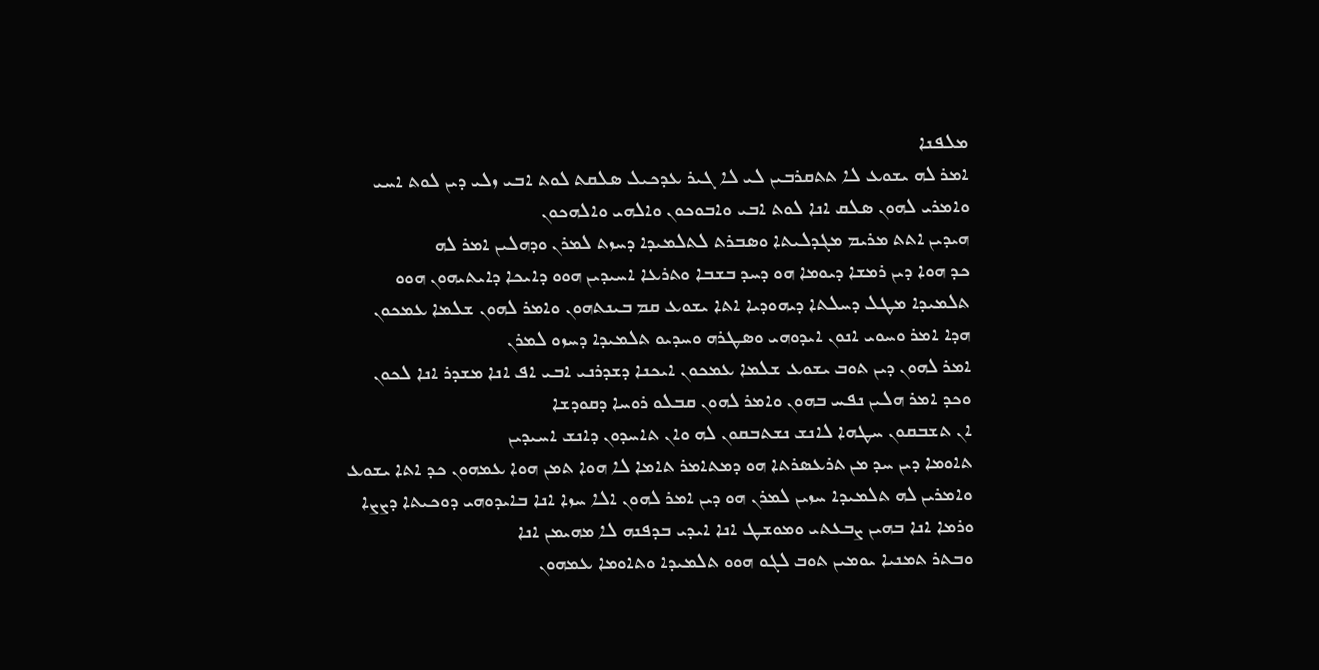ܡܠܦܢܐ
ܐܡܪ ܠܗ ܝܫܘܥ ܠܐ ܬܬܩܪܒܝܢ ܠܝ ܠܐ ܓܝܪ ܥܕܟܝܠ ܤܠܩܬ ܠܘܬ ܐܒܝ ܙܠܝ ܕܝܢ ܠܘܬ ܐܚܝ ܘܐܡܪܝ ܠܗܘܢ ܤܠܩ ܐܢܐ ܠܘܬ ܐܒܝ ܘܐܒܘܟܘܢ ܘܐܠܗܝ ܘܐܠܗܟܘܢ
ܗܝܕܝܢ ܐܬܬ ܡܪܝܡ ܡܓܕܠܝܬܐ ܘܤܒܪܬ ܠܬܠܡܝܕܐ ܕܚܙܬ ܠܡܪܢ ܘܕܗܠܝܢ ܐܡܪ ܠܗ
ܟܕ ܗܘܐ ܕܝܢ ܪܡܫܐ ܕܝܘܡܐ ܗܘ ܕܚܕ ܒܫܒܐ ܘܬܪܥܐ ܐܚܝܕܝܢ ܗܘܘ ܕܐܝܟܐ ܕܐܝܬܝܗܘܢ ܗܘܘ ܬܠܡܝܕܐ ܡܛܠ ܕܚܠܬܐ ܕܝܗܘܕܝܐ ܐܬܐ ܝܫܘܥ ܩܡ ܒܝܢܬܗܘܢ ܘܐܡܪ ܠܗܘܢ ܫܠܡܐ ܥܡܟܘܢ
ܗܕܐ ܐܡܪ ܘܚܘܝ ܐܢܘܢ ܐܝܕܘܗܝ ܘܤܛܪܗ ܘܚܕܝܘ ܬܠܡܝܕܐ ܕܚܙܘ ܠܡܪܢ
ܐܡܪ ܠܗܘܢ ܕܝܢ ܬܘܒ ܝܫܘܥ ܫܠܡܐ ܥܡܟܘܢ ܐܝܟܢܐ ܕܫܕܪܢܝ ܐܒܝ ܐܦ ܐܢܐ ܡܫܕܪ ܐܢܐ ܠܟܘܢ
ܘܟܕ ܐܡܪ ܗܠܝܢ ܢܦܚ ܒܗܘܢ ܘܐܡܪ ܠܗܘܢ ܩܒܠܘ ܪܘܚܐ ܕܩܘܕܫܐ
ܐܢ ܬܫܒܩܘܢ ܚܛܗܐ ܠܐܢܫ ܢܫܬܒܩܘܢ ܠܗ ܘܐܢ ܬܐܚܕܘܢ ܕܐܢܫ ܐܚܝܕܝܢ
ܬܐܘܡܐ ܕܝܢ ܚܕ ܡܢ ܬܪܥܤܪܬܐ ܗܘ ܕܡܬܐܡܪ ܬܐܡܐ ܠܐ ܗܘܐ ܬܡܢ ܗܘܐ ܥܡܗܘܢ ܟܕ ܐܬܐ ܝܫܘܥ
ܘܐܡܪܝܢ ܠܗ ܬܠܡܝܕܐ ܚܙܝܢ ܠܡܪܢ ܗܘ ܕܝܢ ܐܡܪ ܠܗܘܢ ܐܠܐ ܚܙܐ ܐܢܐ ܒܐܝܕܘܗܝ ܕܘܟܝܬܐ ܕܨܨܐ ܘܪܡܐ ܐܢܐ ܒܗܝܢ ܨܒܥܬܝ ܘܡܘܫܛ ܐܢܐ ܐܝܕܝ ܒܕܦܢܗ ܠܐ ܡܗܝܡܢ ܐܢܐ
ܘܒܬܪ ܬܡܢܝܐ ܝܘܡܝܢ ܬܘܒ ܠܓܘ ܗܘܘ ܬܠܡܝܕܐ ܘܬܐܘܡܐ ܥܡܗܘܢ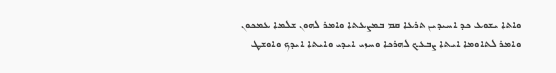ܘܐܬܐ ܝܫܘܥ ܟܕ ܐܚܝܕܝܢ ܬܪܥܐ ܩܡ ܒܡܨܥܬܐ ܘܐܡܪ ܠܗܘܢ ܫܠܡܐ ܥܡܟܘܢ
ܘܐܡܪ ܠܬܐܘܡܐ ܐܝܬܐ ܨܒܥܟ ܠܗܪܟܐ ܘܚܙܝ ܐܝܕܝ ܘܐܝܬܐ ܐܝܕܟ ܘܐܘܫܛ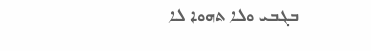ܒܓܒܝ ܘܠܐ ܬܗܘܐ ܠܐ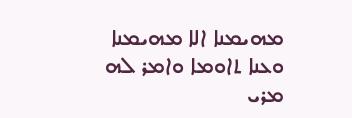ܡܗܝܡܢܐ ܐܠܐ ܡܗܝܡܢܐ
ܘܥܢܐ ܬܐܘܡܐ ܘܐܡܪ ܠܗ ܡܪܝ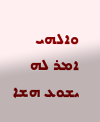ܘܐܠܗܝ
ܐܡܪ ܠܗ ܝܫܘܥ ܗܫܐ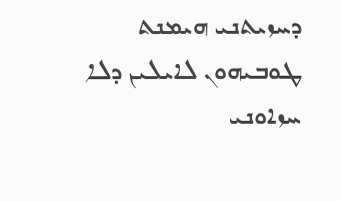ܕܚܙܝܬܢܝ ܗܝܡܢܬ ܛܘܒܝܗܘܢ ܠܐܝܠܝܢ ܕܠܐ ܚܙܐܘܢܝ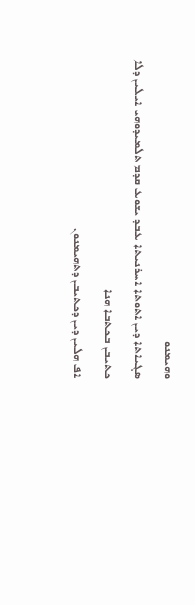ܘܗܝܡܢܘ
ܤܓܝܐܬܐ ܕܝܢ ܐܬܘܬܐ ܐܚܪܢܝܬܐ ܥܒܕ ܝܫܘܥ ܩܕܡ ܬܠܡܝܕܘܗܝ ܐܝܠܝܢ ܕܠܐ ܟܬܝܒܢ ܒܟܬܒܐ ܗܢܐ
ܐܦ ܗܠܝܢ ܕܝܢ ܕܟܬܝܒܢ ܕܬܗܝܡܢܘܢ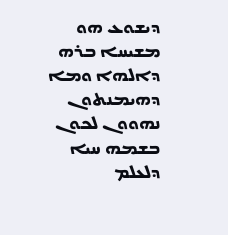ܕܝܫܘܥ ܗܘ ܡܫܝܚܐ ܒܪܗ ܕܐܠܗܐ ܘܡܐ ܕܗܝܡܢܬܘܢ ܢܗܘܘܢ ܠܟܘܢ ܒܫܡܗ ܚܝܐ ܕܠܥܠܡ